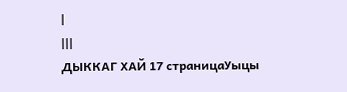|
|||
ДЫККАГ ХАЙ 17 страницаУыцы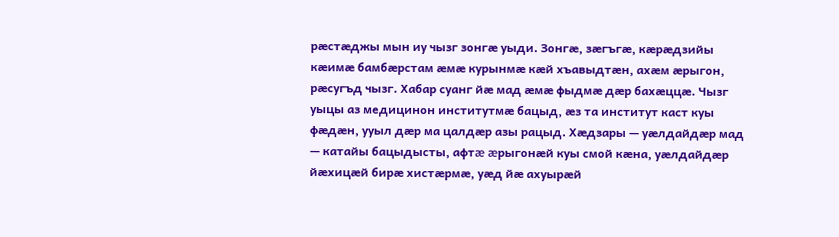рæстæджы мын иу чызг зонгæ уыди. Зонгæ, зæгъгæ, кæрæдзийы кæимæ бамбæрстам æмæ курынмæ кæй хъавыдтæн, ахæм æрыгон, рæсугъд чызг. Хабар суанг йæ мад æмæ фыдмæ дæр бахæццæ. Чызг уыцы аз медицинон институтмæ бацыд, æз та институт каст куы фæдæн, ууыл дæр ма цалдæр азы рацыд. Хæдзары — уæлдайдæр мад — катайы бацыдысты, афтæ æрыгонæй куы смой кæна, уæлдайдæр йæхицæй бирæ хистæрмæ, уæд йæ ахуырæй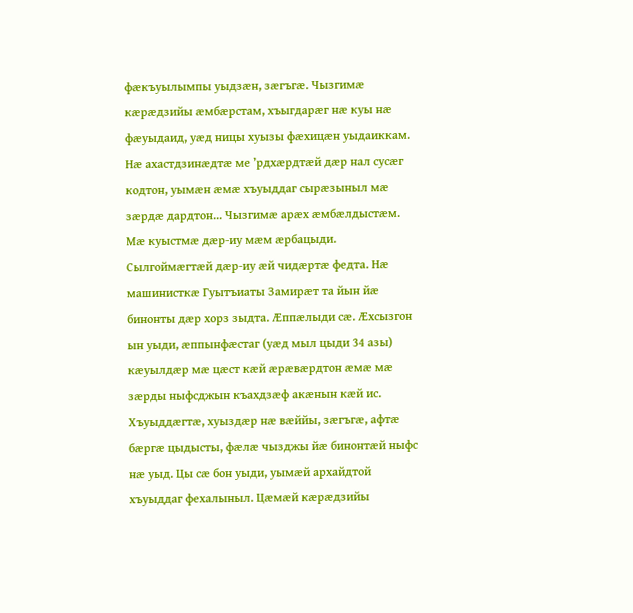фæкъуылымпы уыдзæн, зæгъгæ. Чызгимæ кæрæдзийы æмбæрстам, хъыгдарæг нæ куы нæ фæуыдаид, уæд ницы хуызы фæхицæн уыдаиккам. Нæ ахастдзинæдтæ ме ’рдхæрдтæй дæр нал сусæг кодтон, уымæн æмæ хъуыддаг сырæзыныл мæ зæрдæ дардтон... Чызгимæ арæх æмбæлдыстæм. Мæ куыстмæ дæр-иу мæм æрбацыди. Сылгоймæгтæй дæр-иу æй чидæртæ федта. Нæ машинисткæ Гуытъиаты Замирæт та йын йæ бинонты дæр хорз зыдта. Æппæлыди сæ. Æхсызгон ын уыди, æппынфæстаг (уæд мыл цыди 34 азы) кæуылдæр мæ цæст кæй æрæвæрдтон æмæ мæ зæрды ныфсджын къахдзæф акæнын кæй ис. Хъуыддæгтæ, хуыздæр нæ вæййы, зæгъгæ, афтæ бæргæ цыдысты, фæлæ чызджы йæ бинонтæй ныфс нæ уыд. Цы сæ бон уыди, уымæй архайдтой хъуыддаг фехалыныл. Цæмæй кæрæдзийы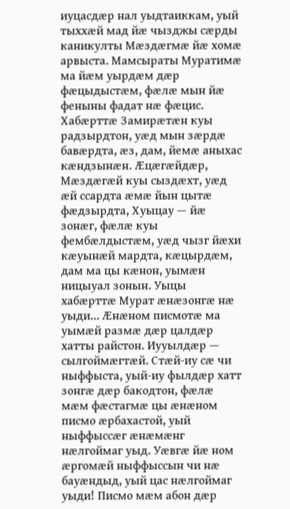иуцасдæр нал уыдтаиккам, уый тыххæй мад йæ чызджы сæрды каникулты Мæздæгмæ йæ хомæ арвыста. Мамсыраты Муратимæ ма йæм уырдæм дæр фæцыдыстæм, фæлæ мын йæ феныны фадат нæ фæцис. Хабæрттæ Замирæтæн куы радзырдтон, уæд мын зæрдæ бавæрдта, æз, дам, йемæ аныхас кæндзынæн. Æцæгæйдæр, Мæздæгæй куы сыздæхт, уæд æй ссардта æмæ йын цытæ фæдзырдта, Хуыцау — йæ зонæг, фæлæ куы фембæлдыстæм, уæд чызг йæхи кæуынæй мардта, кæцырдæм, дам ма цы кæнон, уымæн ницыуал зонын. Уыцы хабæрттæ Мурат æнæзонгæ нæ уыди... Æнæном писмотæ ма уымæй размæ дæр цалдæр хатты райстон. Иууылдæр — сылгоймæгтæй. Стæй-иу сæ чи ныффыста, уый-иу фылдæр хатт зонгæ дæр бакодтон, фæлæ мæм фæстагмæ цы æнæном писмо æрбахастой, уый ныффыссæг æнæмæнг нæлгоймаг уыд. Уæвгæ йæ ном æргомæй ныффыссын чи нæ бауæндыд, уый цас нæлгоймаг уыди! Писмо мæм абон дæр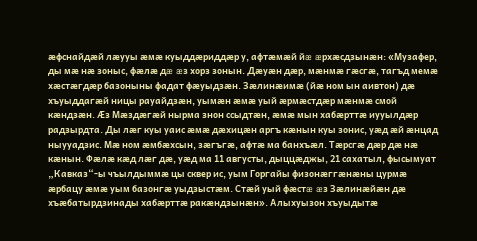æфснайдæй лæууы æмæ куыддæриддæр у, афтæмæй йæ æрхæсдзынæн: «Музафер, ды мæ нæ зоныс, фæлæ дæ æз хорз зонын. Дæуæн дæр, мæнмæ гæсгæ, тагъд мемæ хæстæгдæр базоныны фадат фæуыдзæн. Зæлинæимæ (йæ ном ын аивтон) дæ хъуыддагæй ницы рауайдзæн, уымæн æмæ уый æрмæстдæр мæнмæ смой кæндзæн. Æз Мæздæгæй нырма знон ссыдтæн, æмæ мын хабæрттæ иууылдæр радзырдта. Ды лæг куы уаис æмæ дæхицæн аргъ кæнын куы зонис, уæд æй æнцад ныууадзис. Мæ ном æмбæхсын, зæгъгæ, афтæ ма банхъæл. Тæрсгæ дæр дæ нæ кæнын. Фæлæ кæд лæг дæ, уæд ма 11 августы, дыццæджы, 21 сахатыл, фысымуат „Кавказ“-ы чъылдыммæ цы сквер ис, уым Горгайы физонæггæнæны цурмæ æрбацу æмæ уым базонгæ уыдзыстæм. Стæй уый фæстæ æз Зæлинæйæн дæ хъæбатырдзинады хабæрттæ ракæндзынæн». Алыхуызон хъуыдытæ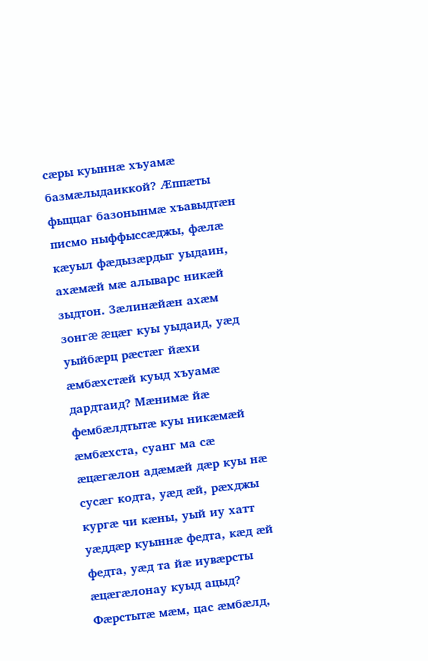сæры куыннæ хъуамæ базмæлыдаиккой? Æппæты фыццаг базонынмæ хъавыдтæн писмо ныффыссæджы, фæлæ кæуыл фæдызæрдыг уыдаин, ахæмæй мæ алыварс никæй зыдтон. Зæлинæйæн ахæм зонгæ æцæг куы уыдаид, уæд уыйбæрц рæстæг йæхи æмбæхстæй куыд хъуамæ дардтаид? Мæнимæ йæ фембæлдтытæ куы никæмæй æмбæхста, суанг ма сæ æцæгæлон адæмæй дæр куы нæ сусæг кодта, уæд æй, рæхджы кургæ чи кæны, уый иу хатт уæддæр куыннæ федта, кæд æй федта, уæд та йæ иувæрсты æцæгæлонау куыд ацыд? Фæрстытæ мæм, цас æмбæлд,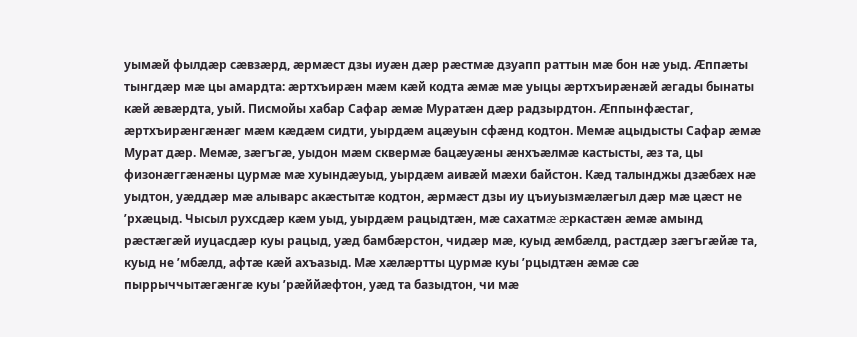уымæй фылдæр сæвзæрд, æрмæст дзы иуæн дæр рæстмæ дзуапп раттын мæ бон нæ уыд. Æппæты тынгдæр мæ цы амардта: æртхъирæн мæм кæй кодта æмæ мæ уыцы æртхъирæнæй æгады бынаты кæй æвæрдта, уый. Писмойы хабар Сафар æмæ Муратæн дæр радзырдтон. Æппынфæстаг, æртхъирæнгæнæг мæм кæдæм сидти, уырдæм ацæуын сфæнд кодтон. Мемæ ацыдысты Сафар æмæ Мурат дæр. Мемæ, зæгъгæ, уыдон мæм сквермæ бацæуæны æнхъæлмæ кастысты, æз та, цы физонæггæнæны цурмæ мæ хуындæуыд, уырдæм аивæй мæхи байстон. Кæд талынджы дзæбæх нæ уыдтон, уæддæр мæ алыварс акæстытæ кодтон, æрмæст дзы иу цъиуызмæлæгыл дæр мæ цæст не ’рхæцыд. Чысыл рухсдæр кæм уыд, уырдæм рацыдтæн, мæ сахатмæ æркастæн æмæ амынд рæстæгæй иуцасдæр куы рацыд, уæд бамбæрстон, чидæр мæ, куыд æмбæлд, растдæр зæгъгæйæ та, куыд не ’мбæлд, афтæ кæй ахъазыд. Мæ хæлæртты цурмæ куы ’рцыдтæн æмæ сæ пыррыччытæгæнгæ куы ’рæййæфтон, уæд та базыдтон, чи мæ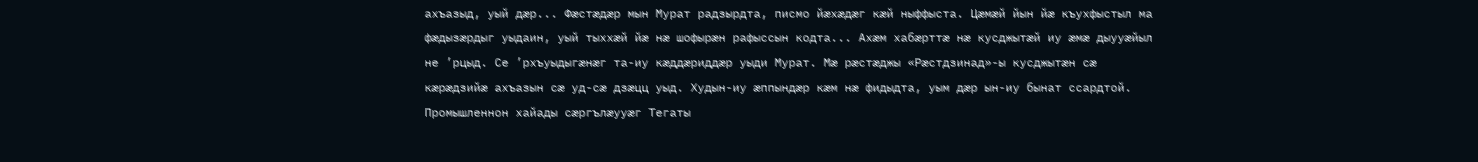ахъазыд, уый дæр... Фæстæдæр мын Мурат радзырдта, писмо йæхæдæг кæй ныффыста. Цæмæй йын йæ къухфыстыл ма фæдызæрдыг уыдаин, уый тыххæй йæ нæ шофырæн рафыссын кодта... Ахæм хабæрттæ нæ кусджытæй иу æмæ дыууæйыл не ’рцыд. Се ’рхъуыдыгæнæг та-иу кæддæриддæр уыди Мурат. Мæ рæстæджы «Рæстдзинад»-ы кусджытæн сæ кæрæдзийæ ахъазын сæ уд-сæ дзæцц уыд. Худын-иу æппындæр кæм нæ фидыдта, уым дæр ын-иу бынат ссардтой. Промышленнон хайады сæргълæууæг Тегаты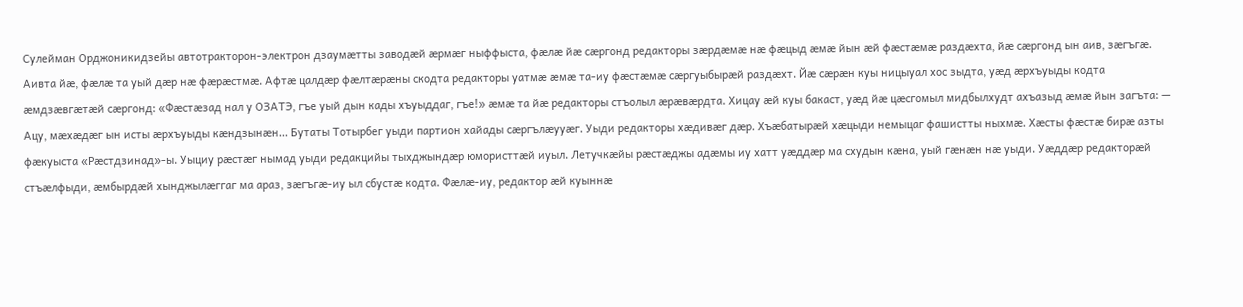Сулейман Орджоникидзейы автотракторон-электрон дзаумæтты заводæй æрмæг ныффыста, фæлæ йæ сæргонд редакторы зæрдæмæ нæ фæцыд æмæ йын æй фæстæмæ раздæхта, йæ сæргонд ын аив, зæгъгæ. Аивта йæ, фæлæ та уый дæр нæ фæрæстмæ. Афтæ цалдæр фæлтæрæны скодта редакторы уатмæ æмæ та-иу фæстæмæ сæргуыбырæй раздæхт. Йæ сæрæн куы ницыуал хос зыдта, уæд æрхъуыды кодта æмдзæвгæтæй сæргонд: «Фæстæзад нал у ОЗАТЭ, гъе уый дын кады хъуыддаг, гъе!» æмæ та йæ редакторы стъолыл æрæвæрдта. Хицау æй куы бакаст, уæд йæ цæсгомыл мидбылхудт ахъазыд æмæ йын загъта: — Ацу, мæхæдæг ын исты æрхъуыды кæндзынæн... Бутаты Тотырбег уыди партион хайады сæргълæууæг. Уыди редакторы хæдивæг дæр. Хъæбатырæй хæцыди немыцаг фашистты ныхмæ. Хæсты фæстæ бирæ азты фæкуыста «Рæстдзинад»-ы. Уыциу рæстæг нымад уыди редакцийы тыхджындæр юмористтæй иуыл. Летучкæйы рæстæджы адæмы иу хатт уæддæр ма схудын кæна, уый гæнæн нæ уыди. Уæддæр редакторæй стъæлфыди, æмбырдæй хынджылæггаг ма араз, зæгъгæ-иу ыл сбустæ кодта. Фæлæ-иу, редактор æй куыннæ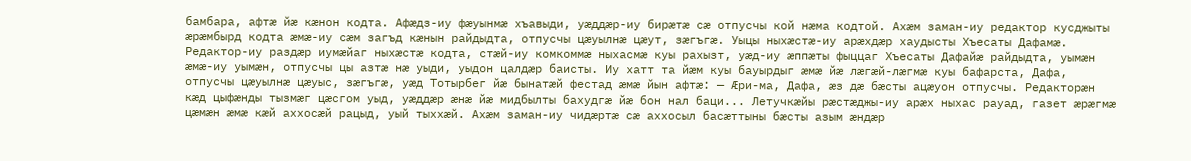бамбара, афтæ йæ кæнон кодта. Афæдз-иу фæуынмæ хъавыди, уæддæр-иу бирæтæ сæ отпусчы кой нæма кодтой. Ахæм заман-иу редактор кусджыты æрæмбырд кодта æмæ-иу сæм загъд кæнын райдыдта, отпусчы цæуылнæ цæут, зæгъгæ. Уыцы ныхæстæ-иу арæхдæр хаудысты Хъесаты Дафамæ. Редактор-иу раздæр иумæйаг ныхæстæ кодта, стæй-иу комкоммæ ныхасмæ куы рахызт, уæд-иу æппæты фыццаг Хъесаты Дафайæ райдыдта, уымæн æмæ-иу уымæн, отпусчы цы азтæ нæ уыди, уыдон цалдæр баисты. Иу хатт та йæм куы бауырдыг æмæ йæ лæгæй-лæгмæ куы бафарста, Дафа, отпусчы цæуылнæ цæуыс, зæгъгæ, уæд Тотырбег йæ бынатæй фестад æмæ йын афтæ: — Æри-ма, Дафа, æз дæ бæсты ацæуон отпусчы. Редакторæн кæд цыфæнды тызмæг цæсгом уыд, уæддæр æнæ йæ мидбылты бахудгæ йæ бон нал баци... Летучкæйы рæстæджы-иу арæх ныхас рауад, газет æрæгмæ цæмæн æмæ кæй аххосæй рацыд, уый тыххæй. Ахæм заман-иу чидæртæ сæ аххосыл басæттыны бæсты азым æндæр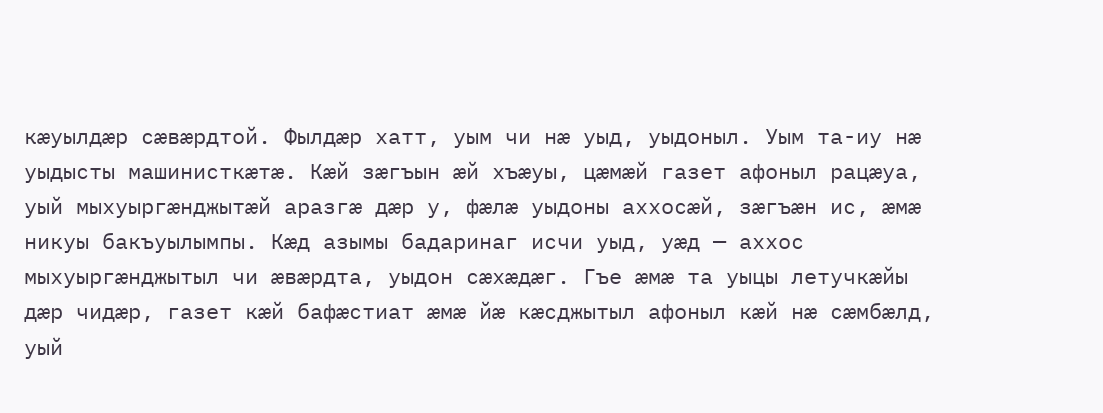кæуылдæр сæвæрдтой. Фылдæр хатт, уым чи нæ уыд, уыдоныл. Уым та-иу нæ уыдысты машинисткæтæ. Кæй зæгъын æй хъæуы, цæмæй газет афоныл рацæуа, уый мыхуыргæнджытæй аразгæ дæр у, фæлæ уыдоны аххосæй, зæгъæн ис, æмæ никуы бакъуылымпы. Кæд азымы бадаринаг исчи уыд, уæд — аххос мыхуыргæнджытыл чи æвæрдта, уыдон сæхæдæг. Гъе æмæ та уыцы летучкæйы дæр чидæр, газет кæй бафæстиат æмæ йæ кæсджытыл афоныл кæй нæ сæмбæлд, уый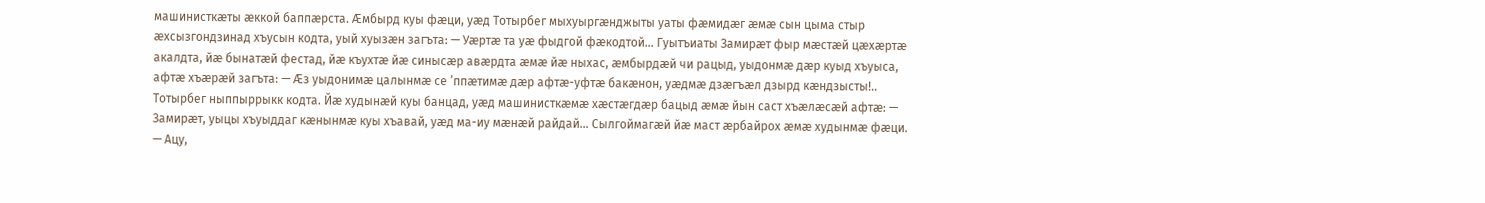машинисткæты æккой баппæрста. Æмбырд куы фæци, уæд Тотырбег мыхуыргæнджыты уаты фæмидæг æмæ сын цыма стыр æхсызгондзинад хъусын кодта, уый хуызæн загъта: — Уæртæ та уæ фыдгой фæкодтой... Гуытъиаты Замирæт фыр мæстæй цæхæртæ акалдта, йæ бынатæй фестад, йæ къухтæ йæ синысæр авæрдта æмæ йæ ныхас, æмбырдæй чи рацыд, уыдонмæ дæр куыд хъуыса, афтæ хъæрæй загъта: — Æз уыдонимæ цалынмæ се ’ппæтимæ дæр афтæ-уфтæ бакæнон, уæдмæ дзæгъæл дзырд кæндзысты!.. Тотырбег ныппыррыкк кодта. Йæ худынæй куы банцад, уæд машинисткæмæ хæстæгдæр бацыд æмæ йын саст хъæлæсæй афтæ: — Замирæт, уыцы хъуыддаг кæнынмæ куы хъавай, уæд ма-иу мæнæй райдай... Сылгоймагæй йæ маст æрбайрох æмæ худынмæ фæци. — Ацу,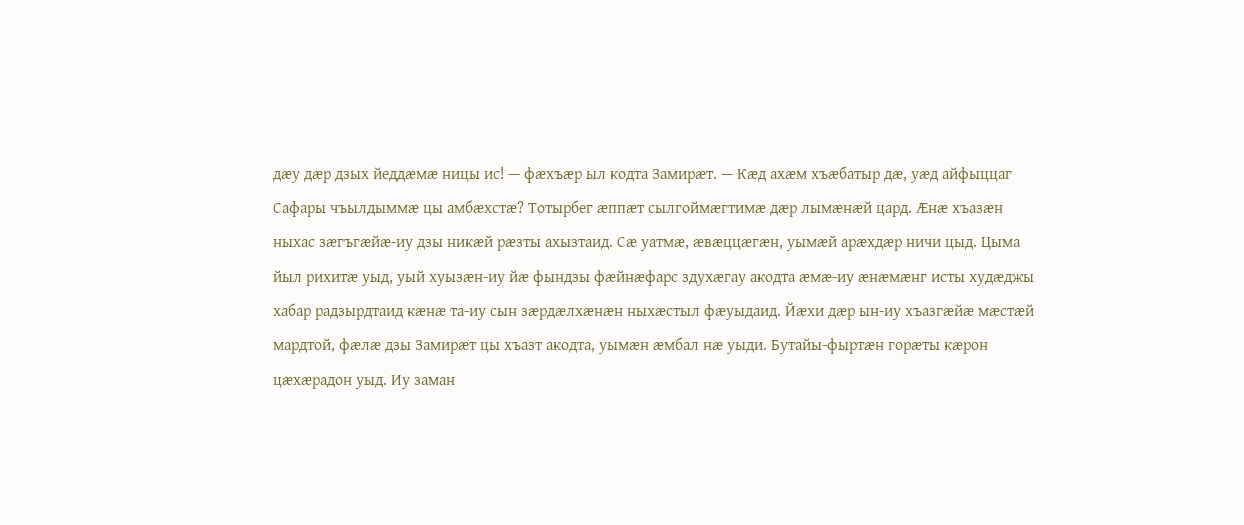дæу дæр дзых йеддæмæ ницы ис! — фæхъæр ыл кодта Замирæт. — Кæд ахæм хъæбатыр дæ, уæд айфыццаг Сафары чъылдыммæ цы амбæхстæ? Тотырбег æппæт сылгоймæгтимæ дæр лымæнæй цард. Æнæ хъазæн ныхас зæгъгæйæ-иу дзы никæй рæзты ахызтаид. Сæ уатмæ, æвæццæгæн, уымæй арæхдæр ничи цыд. Цыма йыл рихитæ уыд, уый хуызæн-иу йæ фындзы фæйнæфарс здухæгау акодта æмæ-иу æнæмæнг исты худæджы хабар радзырдтаид кæнæ та-иу сын зæрдæлхæнæн ныхæстыл фæуыдаид. Йæхи дæр ын-иу хъазгæйæ мæстæй мардтой, фæлæ дзы Замирæт цы хъазт акодта, уымæн æмбал нæ уыди. Бутайы-фыртæн горæты кæрон цæхæрадон уыд. Иу заман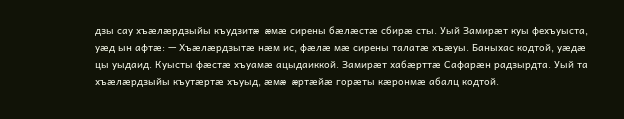дзы сау хъæлæрдзыйы къудзитæ æмæ сирены бæлæстæ сбирæ сты. Уый Замирæт куы фехъуыста, уæд ын афтæ: — Хъæлæрдзытæ нæм ис, фæлæ мæ сирены талатæ хъæуы. Баныхас кодтой, уæдæ цы уыдаид. Куысты фæстæ хъуамæ ацыдаиккой. Замирæт хабæрттæ Сафарæн радзырдта. Уый та хъæлæрдзыйы къутæртæ хъуыд, æмæ æртæйæ горæты кæронмæ абалц кодтой.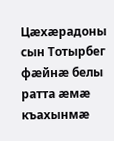Цæхæрадоны сын Тотырбег фæйнæ белы ратта æмæ къахынмæ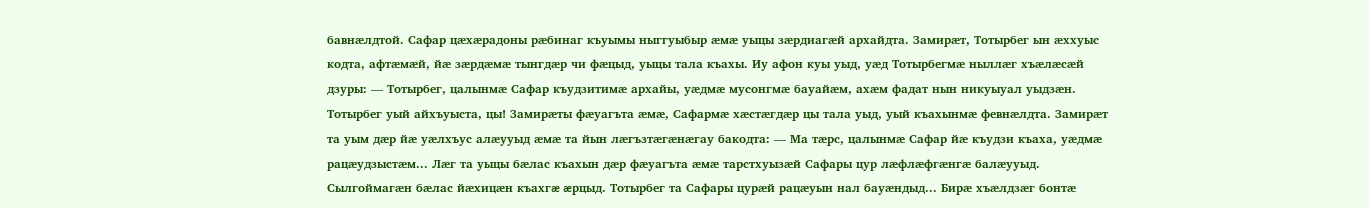бавнæлдтой. Сафар цæхæрадоны рæбинаг къуымы ныггуыбыр æмæ уыцы зæрдиагæй архайдта. Замирæт, Тотырбег ын æххуыс кодта, афтæмæй, йæ зæрдæмæ тынгдæр чи фæцыд, уыцы тала къахы. Иу афон куы уыд, уæд Тотырбегмæ ныллæг хъæлæсæй дзуры: — Тотырбег, цалынмæ Сафар къудзитимæ архайы, уæдмæ мусонгмæ бауайæм, ахæм фадат нын никуыуал уыдзæн. Тотырбег уый айхъуыста, цы! Замирæты фæуагъта æмæ, Сафармæ хæстæгдæр цы тала уыд, уый къахынмæ февнæлдта. Замирæт та уым дæр йæ уæлхъус алæууыд æмæ та йын лæгъзтæгæнæгау бакодта: — Ма тæрс, цалынмæ Сафар йæ къудзи къаха, уæдмæ рацæудзыстæм... Лæг та уыцы бæлас къахын дæр фæуагъта æмæ тарстхуызæй Сафары цур лæфлæфгæнгæ балæууыд. Сылгоймагæн бæлас йæхицæн къахгæ æрцыд. Тотырбег та Сафары цурæй рацæуын нал бауæндыд... Бирæ хъæлдзæг бонтæ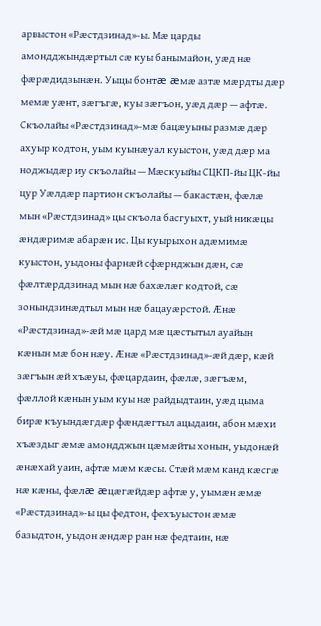арвыстон «Рæстдзинад»-ы. Мæ царды амондджындæртыл сæ куы банымайон, уæд нæ фæрæдидзынæн. Уыцы бонтæ æмæ азтæ мæрдты дæр мемæ уæнт, зæгъгæ, куы зæгъон, уæд дæр — афтæ. Скъолайы «Рæстдзинад»-мæ бацæуыны размæ дæр ахуыр кодтон, уым куынæуал куыстон, уæд дæр ма ноджыдæр иу скъолайы — Мæскуыйы СЦКП-йы ЦК-йы цур Уæлдæр партион скъолайы — бакастæн, фæлæ мын «Рæстдзинад» цы скъола басгуыхт, уый никæцы æндæримæ абарæн ис. Цы куырыхон адæмимæ куыстон, уыдоны фарнæй сфæрнджын дæн, сæ фæлтæрддзинад мын нæ бахæлæг кодтой, сæ зонындзинæдтыл мын нæ бацауæрстой. Æнæ «Рæстдзинад»-æй мæ цард мæ цæстытыл ауайын кæнын мæ бон нæу. Æнæ «Рæстдзинад»-æй дæр, кæй зæгъын æй хъæуы, фæцардаин, фæлæ, зæгъæм, фæллой кæнын уым куы нæ райдыдтаин, уæд цыма бирæ къуындæгдæр фæндæгтыл ацыдаин, абон мæхи хъæздыг æмæ амондджын цæмæйты хонын, уыдонæй æнæхай уаин, афтæ мæм кæсы. Стæй мæм канд кæсгæ нæ кæны, фæлæ æцæгæйдæр афтæ у, уымæн æмæ «Рæстдзинад»-ы цы федтон, фехъуыстон æмæ базыдтон, уыдон æндæр ран нæ федтаин, нæ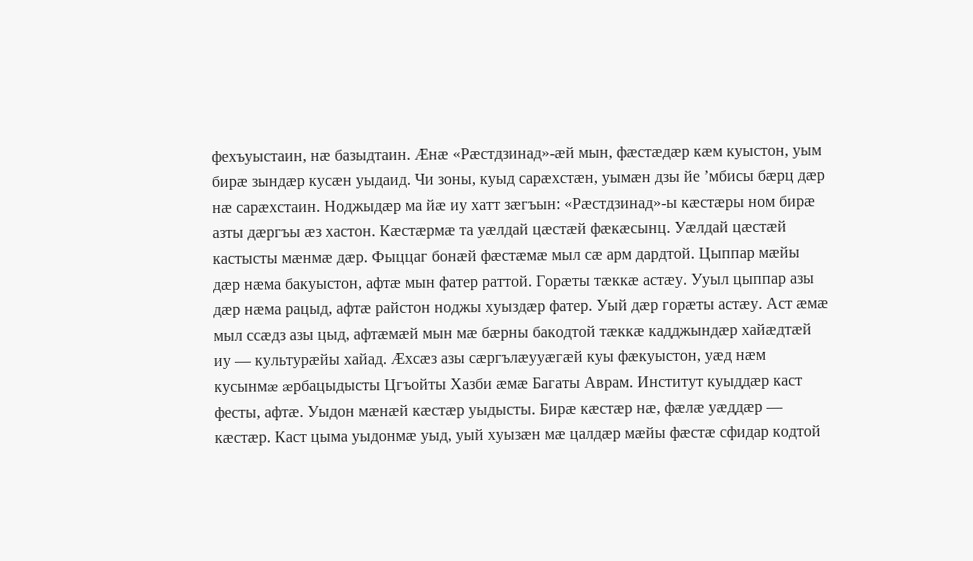фехъуыстаин, нæ базыдтаин. Æнæ «Рæстдзинад»-æй мын, фæстæдæр кæм куыстон, уым бирæ зындæр кусæн уыдаид. Чи зоны, куыд сарæхстæн, уымæн дзы йе ’мбисы бæрц дæр нæ сарæхстаин. Ноджыдæр ма йæ иу хатт зæгъын: «Рæстдзинад»-ы кæстæры ном бирæ азты дæргъы æз хастон. Кæстæрмæ та уæлдай цæстæй фæкæсынц. Уæлдай цæстæй кастысты мæнмæ дæр. Фыццаг бонæй фæстæмæ мыл сæ арм дардтой. Цыппар мæйы дæр нæма бакуыстон, афтæ мын фатер раттой. Горæты тæккæ астæу. Ууыл цыппар азы дæр нæма рацыд, афтæ райстон ноджы хуыздæр фатер. Уый дæр горæты астæу. Аст æмæ мыл ссæдз азы цыд, афтæмæй мын мæ бæрны бакодтой тæккæ кадджындæр хайæдтæй иу — культурæйы хайад. Æхсæз азы сæргълæууæгæй куы фæкуыстон, уæд нæм кусынмæ æрбацыдысты Цгъойты Хазби æмæ Багаты Аврам. Институт куыддæр каст фесты, афтæ. Уыдон мæнæй кæстæр уыдысты. Бирæ кæстæр нæ, фæлæ уæддæр — кæстæр. Каст цыма уыдонмæ уыд, уый хуызæн мæ цалдæр мæйы фæстæ сфидар кодтой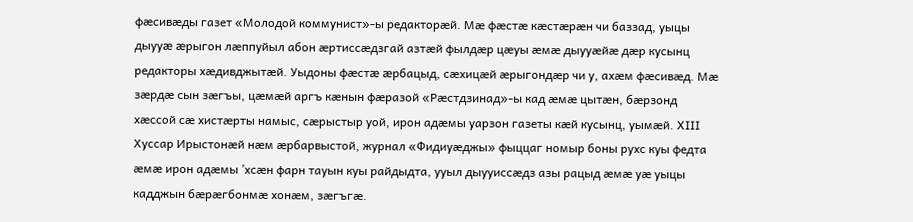фæсивæды газет «Молодой коммунист»-ы редакторæй. Мæ фæстæ кæстæрæн чи баззад, уыцы дыууæ æрыгон лæппуйыл абон æртиссæдзгай азтæй фылдæр цæуы æмæ дыууæйæ дæр кусынц редакторы хæдивджытæй. Уыдоны фæстæ æрбацыд, сæхицæй æрыгондæр чи у, ахæм фæсивæд. Мæ зæрдæ сын зæгъы, цæмæй аргъ кæнын фæразой «Рæстдзинад»-ы кад æмæ цытæн, бæрзонд хæссой сæ хистæрты намыс, сæрыстыр уой, ирон адæмы уарзон газеты кæй кусынц, уымæй. XIII Хуссар Ирыстонæй нæм æрбарвыстой, журнал «Фидиуæджы» фыццаг номыр боны рухс куы федта æмæ ирон адæмы ’хсæн фарн тауын куы райдыдта, ууыл дыууиссæдз азы рацыд æмæ уæ уыцы кадджын бæрæгбонмæ хонæм, зæгъгæ.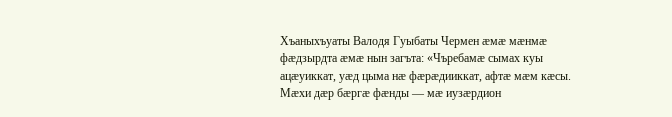Хъаныхъуаты Валодя Гуыбаты Чермен æмæ мæнмæ фæдзырдта æмæ нын загъта: «Чъребамæ сымах куы ацæуиккат, уæд цыма нæ фæрæдииккат, афтæ мæм кæсы. Мæхи дæр бæргæ фæнды — мæ иузæрдион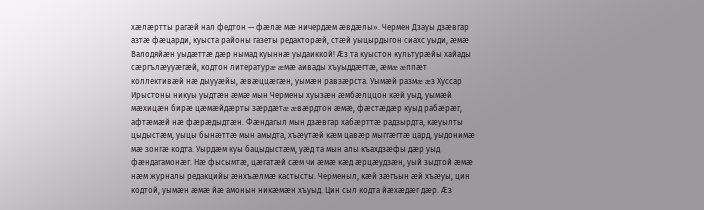хæлæртты рагæй нал федтон — фæлæ мæ ничердæм æвдæлы». Чермен Дзауы дзæвгар азтæ фæцарди, куыста районы газеты редакторæй, стæй уыцырдыгон сиахс уыди, æмæ Валодяйæн уыдæттæ дæр нымад куыннæ уыдаиккой! Æз та куыстон культурæйы хайады сæргълæууæгæй, кодтон литературæ æмæ аивады хъуыддæгтæ, æмæ æппæт коллективæй нæ дыууæйы, æвæццæгæн, уымæн равзæрста. Уымæй размæ æз Хуссар Ирыстоны никуы уыдтæн æмæ мын Чермены хуызæн æмбæлццон кæй уыд, уымæй мæхицæн бирæ цæмæйдæрты зæрдæтæ æвæрдтон æмæ, фæстæдæр куыд рабæрæг, афтæмæй нæ фæрæдыдтæн. Фæндагыл мын дзæвгар хабæрттæ радзырдта, кæуылты цыдыстæм, уыцы бынæттæ мын амыдта, хъæутæй кæм цавæр мыггæгтæ цард, уыдонимæ мæ зонгæ кодта. Уырдæм куы бацыдыстæм, уæд та мын алы къахдзæфы дæр уыд фæндагамонæг. Нæ фысымтæ, цæгатæй сæм чи æмæ кæд æрцæудзæн, уый зыдтой æмæ нæм журналы редакцийы æнхъæлмæ кастысты. Черменыл, кæй зæгъын æй хъæуы, цин кодтой, уымæн æмæ йæ амонын никæмæн хъуыд. Цин сыл кодта йæхæдæг дæр. Æз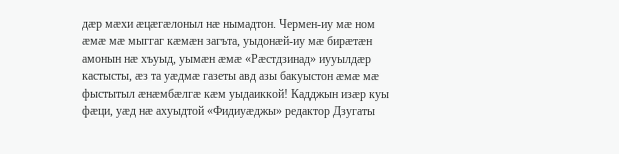дæр мæхи æцæгæлоныл нæ нымадтон. Чермен-иу мæ ном æмæ мæ мыггаг кæмæн загъта, уыдонæй-иу мæ бирæтæн амонын нæ хъуыд, уымæн æмæ «Рæстдзинад» иууылдæр кастысты, æз та уæдмæ газеты авд азы бакуыстон æмæ мæ фыстытыл æнæмбæлгæ кæм уыдаиккой! Кадджын изæр куы фæци, уæд нæ ахуыдтой «Фидиуæджы» редактор Дзугаты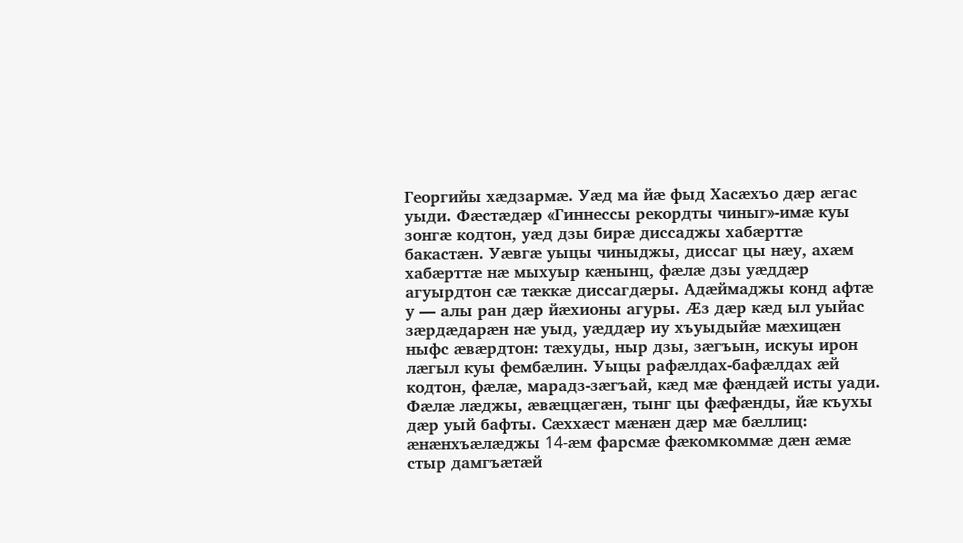Георгийы хæдзармæ. Уæд ма йæ фыд Хасæхъо дæр æгас уыди. Фæстæдæр «Гиннессы рекордты чиныг»-имæ куы зонгæ кодтон, уæд дзы бирæ диссаджы хабæрттæ бакастæн. Уæвгæ уыцы чиныджы, диссаг цы нæу, ахæм хабæрттæ нæ мыхуыр кæнынц, фæлæ дзы уæддæр агуырдтон сæ тæккæ диссагдæры. Адæймаджы конд афтæ у — алы ран дæр йæхионы агуры. Æз дæр кæд ыл уыйас зæрдæдарæн нæ уыд, уæддæр иу хъуыдыйæ мæхицæн ныфс æвæрдтон: тæхуды, ныр дзы, зæгъын, искуы ирон лæгыл куы фембæлин. Уыцы рафæлдах-бафæлдах æй кодтон, фæлæ, марадз-зæгъай, кæд мæ фæндæй исты уади. Фæлæ лæджы, æвæццæгæн, тынг цы фæфæнды, йæ къухы дæр уый бафты. Сæххæст мæнæн дæр мæ бæллиц: æнæнхъæлæджы 14-æм фарсмæ фæкомкоммæ дæн æмæ стыр дамгъæтæй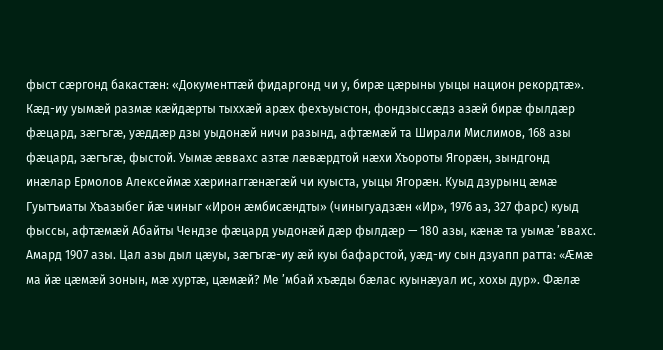фыст сæргонд бакастæн: «Документтæй фидаргонд чи у, бирæ цæрыны уыцы национ рекордтæ». Кæд-иу уымæй размæ кæйдæрты тыххæй арæх фехъуыстон, фондзыссæдз азæй бирæ фылдæр фæцард, зæгъгæ, уæддæр дзы уыдонæй ничи разынд, афтæмæй та Ширали Мислимов, 168 азы фæцард, зæгъгæ, фыстой. Уымæ æввахс азтæ лæвæрдтой нæхи Хъороты Ягорæн, зындгонд инæлар Ермолов Алексеймæ хæринаггæнæгæй чи куыста, уыцы Ягорæн. Куыд дзурынц æмæ Гуытъиаты Хъазыбег йæ чиныг «Ирон æмбисæндты» (чиныгуадзæн «Ир», 1976 аз, 327 фарс) куыд фыссы, афтæмæй Абайты Чендзе фæцард уыдонæй дæр фылдæр — 180 азы, кæнæ та уымæ ’ввахс. Амард 1907 азы. Цал азы дыл цæуы, зæгъгæ-иу æй куы бафарстой, уæд-иу сын дзуапп ратта: «Æмæ ма йæ цæмæй зонын, мæ хуртæ, цæмæй? Ме ’мбай хъæды бæлас куынæуал ис, хохы дур». Фæлæ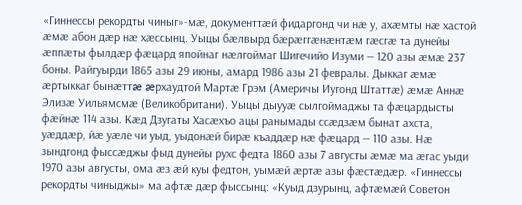«Гиннессы рекордты чиныг»-мæ, документтæй фидаргонд чи нæ у, ахæмты нæ хастой æмæ абон дæр нæ хæссынц. Уыцы бæлвырд бæрæггæнæнтæм гæсгæ та дунейы æппæты фылдæр фæцард япойнаг нæлгоймаг Шигечийо Изуми — 120 азы æмæ 237 боны. Райгуырди 1865 азы 29 июны, амард 1986 азы 21 февралы. Дыккаг æмæ æртыккаг бынæттæ æрхаудтой Мартæ Грэм (Америчы Иугонд Штаттæ) æмæ Аннæ Элизæ Уильямсмæ (Великобритани). Уыцы дыууæ сылгоймаджы та фæцардысты фæйнæ 114 азы. Кæд Дзугаты Хасæхъо ацы ранымады ссæдзæм бынат ахста, уæддæр, йæ уæле чи уыд, уыдонæй бирæ къаддæр нæ фæцард — 110 азы. Нæ зындгонд фыссæджы фыд дунейы рухс федта 1860 азы 7 августы æмæ ма æгас уыди 1970 азы августы, ома æз æй куы федтон, уымæй æртæ азы фæстæдæр. «Гиннессы рекордты чиныджы» ма афтæ дæр фыссынц: «Куыд дзурынц, афтæмæй Советон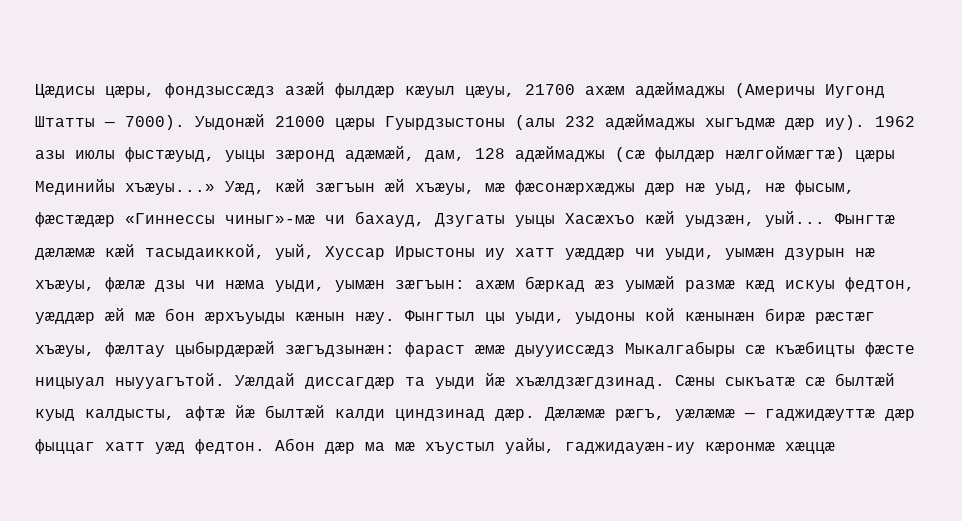Цæдисы цæры, фондзыссæдз азæй фылдæр кæуыл цæуы, 21700 ахæм адæймаджы (Америчы Иугонд Штатты — 7000). Уыдонæй 21000 цæры Гуырдзыстоны (алы 232 адæймаджы хыгъдмæ дæр иу). 1962 азы июлы фыстæуыд, уыцы зæронд адæмæй, дам, 128 адæймаджы (сæ фылдæр нæлгоймæгтæ) цæры Мединийы хъæуы...» Уæд, кæй зæгъын æй хъæуы, мæ фæсонæрхæджы дæр нæ уыд, нæ фысым, фæстæдæр «Гиннессы чиныг»-мæ чи бахауд, Дзугаты уыцы Хасæхъо кæй уыдзæн, уый... Фынгтæ дæлæмæ кæй тасыдаиккой, уый, Хуссар Ирыстоны иу хатт уæддæр чи уыди, уымæн дзурын нæ хъæуы, фæлæ дзы чи нæма уыди, уымæн зæгъын: ахæм бæркад æз уымæй размæ кæд искуы федтон, уæддæр æй мæ бон æрхъуыды кæнын нæу. Фынгтыл цы уыди, уыдоны кой кæнынæн бирæ рæстæг хъæуы, фæлтау цыбырдæрæй зæгъдзынæн: фараст æмæ дыууиссæдз Мыкалгабыры сæ къæбицты фæсте ницыуал ныууагътой. Уæлдай диссагдæр та уыди йæ хъæлдзæгдзинад. Сæны сыкъатæ сæ былтæй куыд калдысты, афтæ йæ былтæй калди циндзинад дæр. Дæлæмæ рæгъ, уæлæмæ — гаджидæуттæ дæр фыццаг хатт уæд федтон. Абон дæр ма мæ хъустыл уайы, гаджидауæн-иу кæронмæ хæццæ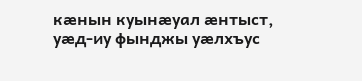кæнын куынæуал æнтыст, уæд-иу фынджы уæлхъус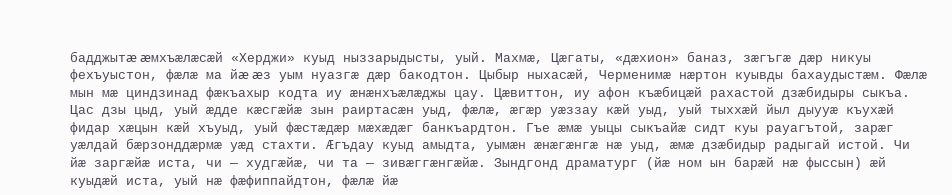бадджытæ æмхъæлæсæй «Херджи» куыд ныззарыдысты, уый. Махмæ, Цæгаты, «дæхион» баназ, зæгъгæ дæр никуы фехъуыстон, фæлæ ма йæ æз уым нуазгæ дæр бакодтон. Цыбыр ныхасæй, Черменимæ нæртон куывды бахаудыстæм. Фæлæ мын мæ циндзинад фæкъахыр кодта иу æнæнхъæлæджы цау. Цæвиттон, иу афон къæбицæй рахастой дзæбидыры сыкъа. Цас дзы цыд, уый æдде кæсгæйæ зын раиртасæн уыд, фæлæ, æгæр уæззау кæй уыд, уый тыххæй йыл дыууæ къухæй фидар хæцын кæй хъуыд, уый фæстæдæр мæхæдæг банкъардтон. Гъе æмæ уыцы сыкъайæ сидт куы рауагътой, зарæг уæлдай бæрзонддæрмæ уæд стахти. Æгъдау куыд амыдта, уымæн æнæгæнгæ нæ уыд, æмæ дзæбидыр радыгай истой. Чи йæ заргæйæ иста, чи — худгæйæ, чи та — зивæггæнгæйæ. Зындгонд драматург (йæ ном ын барæй нæ фыссын) æй куыдæй иста, уый нæ фæфиппайдтон, фæлæ йæ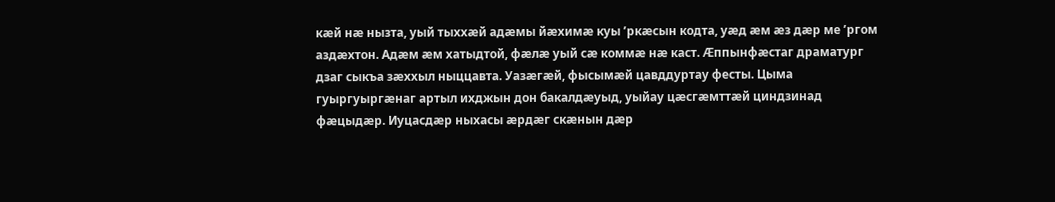кæй нæ нызта, уый тыххæй адæмы йæхимæ куы ’ркæсын кодта, уæд æм æз дæр ме ’ргом аздæхтон. Адæм æм хатыдтой, фæлæ уый сæ коммæ нæ каст. Æппынфæстаг драматург дзаг сыкъа зæххыл ныццавта. Уазæгæй, фысымæй цавддуртау фесты. Цыма гуыргуыргæнаг артыл ихджын дон бакалдæуыд, уыйау цæсгæмттæй циндзинад фæцыдæр. Иуцасдæр ныхасы æрдæг скæнын дæр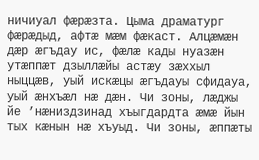ничиуал фæрæзта. Цыма драматург фæрæдыд, афтæ мæм фæкаст. Алцæмæн дæр æгъдау ис, фæлæ кады нуазæн утæппæт дзыллæйы астæу зæххыл ныццæв, уый искæцы æгъдауы сфидауа, уый æнхъæл нæ дæн. Чи зоны, лæджы йе ’нæниздзинад хъыгдардта æмæ йын тых кæнын нæ хъуыд. Чи зоны, æппæты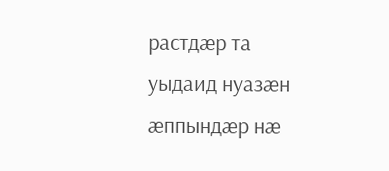растдæр та уыдаид нуазæн æппындæр нæ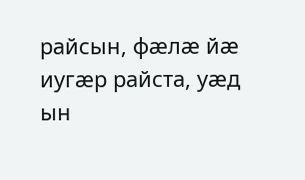райсын, фæлæ йæ иугæр райста, уæд ын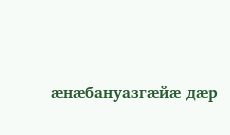æнæбануазгæйæ дæр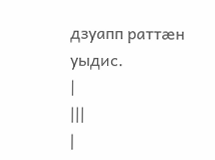дзуапп раттæн уыдис.
|
|||
|